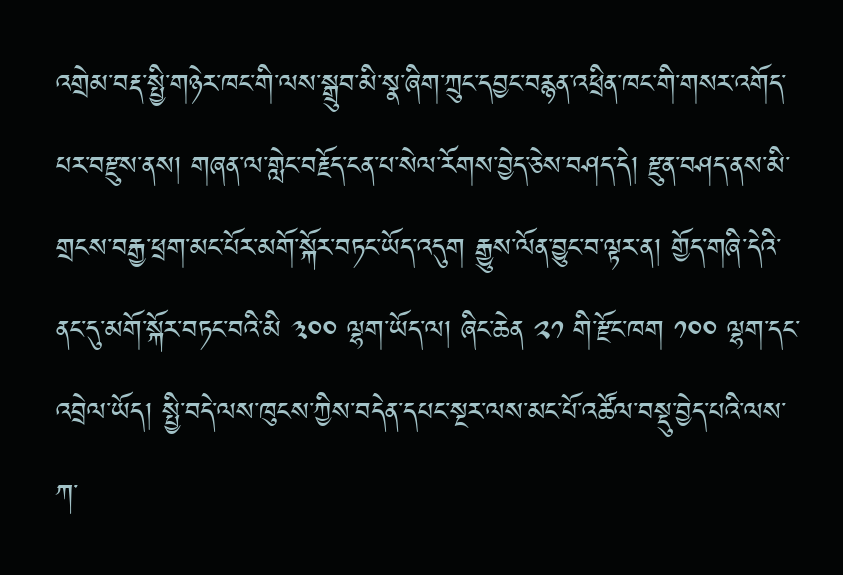འགྲེམ་བརྡ་སྤྱི་གཉེར་ཁང་གི་ལས་སྒྲུབ་མི་སྣ་ཞིག་ཀྲུང་དབྱང་བརྙན་འཕྲིན་ཁང་གི་གསར་འགོད་པར་བརྫུས་ནས། གཞན་ལ་གླེང་བརྗོད་ངན་པ་སེལ་རོགས་བྱེད་ཅེས་བཤད་དེ། རྫུན་བཤད་ནས་མི་གྲངས་བརྒྱ་ཕྲག་མང་པོར་མགོ་སྐོར་བཏང་ཡོད་འདུག རྒྱུས་ལོན་བྱུང་བ་ལྟར་ན། གྱོད་གཞི་དེའི་ནང་དུ་མགོ་སྐོར་བཏང་བའི་མི ༣༠༠ ལྷག་ཡོད་ལ། ཞིང་ཆེན ༢༡ གི་རྫོང་ཁག ༡༠༠ ལྷག་དང་འབྲེལ་ཡོད། སྤྱི་བདེ་ལས་ཁུངས་ཀྱིས་བདེན་དཔང་སྔར་ལས་མང་པོ་འཚོལ་བསྡུ་བྱེད་པའི་ལས་ཀ་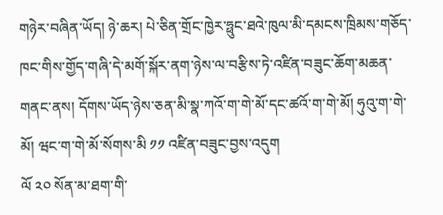གཉེར་བཞིན་ཡོད། ཉེ་ཆར། པེ་ཅིན་གྲོང་ཁྱེར་ཧྥུང་ཐའེ་ཁུལ་མི་དམངས་ཁྲིམས་གཅོད་ཁང་གིས་གྱོད་གཞི་དེ་མགོ་སྐོར་ནག་ཉེས་ལ་བརྩིས་ཏེ་འཛིན་བཟུང་ཆོག་མཆན་གནང་ནས། དོགས་ཡོད་ཉེས་ཅན་མི་སྣ་ཀའོ་ག་གེ་མོ་དང་ཚའོ་ག་གེ་མོ། ཧུའུ་ག་གེ་མོ། ཝང་ག་གེ་མོ་སོགས་མི ༡༡ འཛིན་བཟུང་བྱས་འདུག
ལོ ༢༠ སོན་མ་ཐག་གི་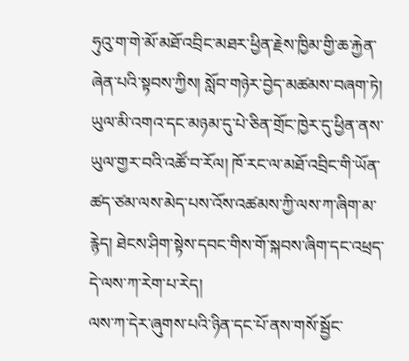ཧུའུ་ག་གེ་མོ་མཐོ་འབྲིང་མཐར་ཕྱིན་རྗེས་ཁྱིམ་གྱི་ཆ་རྐྱེན་ཞེན་པའི་སྟབས་ཀྱིས། སློབ་གཉེར་བྱེད་མཚམས་བཞག་ཏེ། ཡུལ་མི་འགའ་དང་མཉམ་དུ་པེ་ཅིན་གྲོང་ཁྱེར་དུ་ཕྱིན་ནས་ཡུལ་གྱར་བའི་འཚོ་བ་རོལ། ཁོ་རང་ལ་མཐོ་འབྲིང་གི་ཡོན་ཚད་ཙམ་ལས་མེད་པས་འོས་འཚམས་ཀྱི་ལས་ཀ་ཞིག་མ་རྙེད། ཐེངས་ཤིག་སྟེས་དབང་གིས་གོ་སྐབས་ཞིག་དང་འཕྲད་དེ་ལས་ཀ་རེག་པ་རེད།
ལས་ཀ་དེར་ཞུགས་པའི་ཉིན་དང་པོ་ནས་གསོ་སྦྱོང་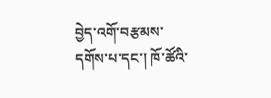བྱེད་འགོ་བརྩམས་དགོས་པ་དང་། ཁོ་ཚོའི་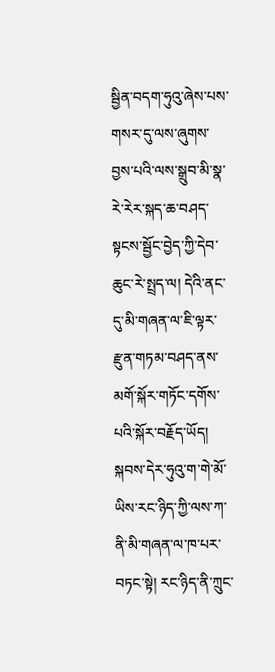སྦྱིན་བདག་ཧུའུ་ཞེས་པས་གསར་དུ་ལས་ཞུགས་བྱས་པའི་ལས་སྒྲུབ་མི་སྣ་རེ་རེར་སྐད་ཆ་བཤད་སྟངས་སྦྱོང་བྱེད་ཀྱི་དེབ་ཆུང་རེ་སྤྲད་ལ། དེའི་ནང་དུ་མི་གཞན་ལ་ཇི་ལྟར་རྫུན་གཏམ་བཤད་ནས་མགོ་སྐོར་གཏོང་དགོས་པའི་སྐོར་བརྗོད་ཡོད། སྐབས་དེར་ཧུའུ་ག་གེ་མོ་ཡིས་རང་ཉིད་ཀྱི་ལས་ཀ་ནི་མི་གཞན་ལ་ཁ་པར་བཏང་སྟེ། རང་ཉིད་ནི་ཀྲུང་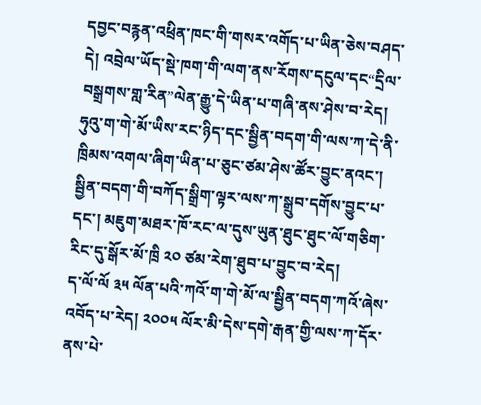དབྱང་བརྙན་འཕྲིན་ཁང་གི་གསར་འགོད་པ་ཡིན་ཅེས་བཤད་དེ། འབྲེལ་ཡོད་སྡེ་ཁག་གི་ལག་ནས་རོགས་དངུལ་དང“དྲིལ་བསྒྲགས་གླ་རིན”ལེན་རྒྱུ་དེ་ཡིན་པ་གཞི་ནས་ཤེས་བ་རེད།
ཧུའུ་ག་གེ་མོ་ཡིས་རང་ཉིད་དང་སྦྱིན་བདག་གི་ལས་ཀ་དེ་ནི་ཁྲིམས་འགལ་ཞིག་ཡིན་པ་ཅུང་ཙམ་ཤེས་ཚོར་བྱུང་ནའང་། སྦྱིན་བདག་གི་བཀོད་སྒྲིག་ལྟར་ལས་ཀ་སྒྲུབ་དགོས་བྱུང་པ་དང་། མཇུག་མཐར་ཁོ་རང་ལ་དུས་ཡུན་ཐུང་ཐུང་ལོ་གཅིག་རིང་དུ་སྒོར་མོ་ཁྲི ༢༠ ཙམ་རེག་ཐུབ་པ་བྱུང་བ་རེད།
ད་ལོ་ལོ ༣༥ ལོན་པའི་ཀའོ་ག་གེ་མོ་ལ་སྦྱིན་བདག་ཀའོ་ཞེས་འབོད་པ་རེད། ༢༠༠༥ ལོར་མི་དེས་དགེ་རྒན་གྱི་ལས་ཀ་དོར་ནས་པེ་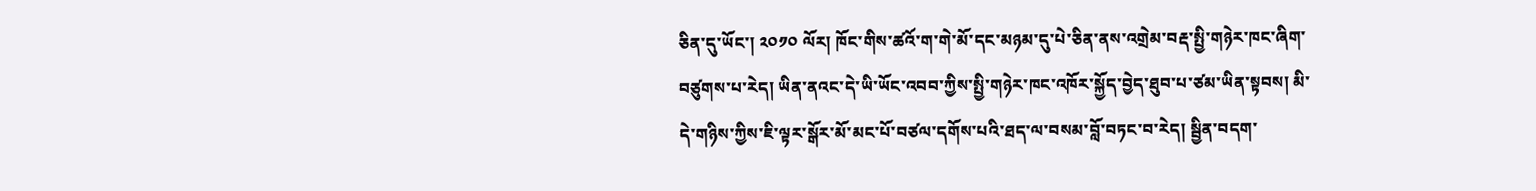ཅིན་དུ་ཡོང་། ༢༠༡༠ ལོར། ཁོང་གིས་ཚའོ་ག་གེ་མོ་དང་མཉམ་དུ་པེ་ཅིན་ནས་འགྲེམ་བརྡ་སྤྱི་གཉེར་ཁང་ཞིག་བཙུགས་པ་རེད། ཡིན་ནའང་དེ་ཡི་ཡོང་འབབ་ཀྱིས་སྤྱི་གཉེར་ཁང་འཁོར་སྐྱོད་བྱེད་ཐུབ་པ་ཙམ་ཡིན་སྟབས། མི་དེ་གཉིས་ཀྱིས་ཇི་ལྟར་སྒོར་མོ་མང་པོ་བཙལ་དགོས་པའི་ཐད་ལ་བསམ་བློ་བཏང་བ་རེད། སྦྱིན་བདག་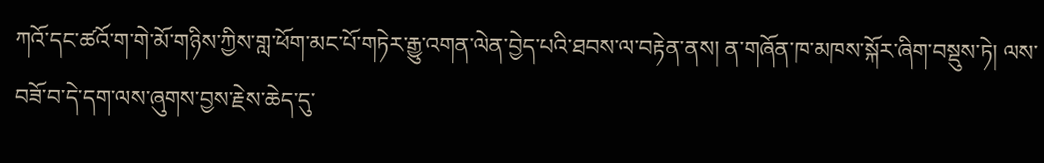ཀའོ་དང་ཚའོ་ག་གེ་མོ་གཉིས་ཀྱིས་གླ་ཕོག་མང་པོ་གཏེར་རྒྱུ་འགན་ལེན་བྱེད་པའི་ཐབས་ལ་བརྟེན་ནས། ན་གཞོན་ཁ་མཁས་སྐོར་ཞིག་བསྡུས་ཏེ། ལས་བཟོ་བ་དེ་དག་ལས་ཞུགས་བྱས་རྗེས་ཆེད་དུ་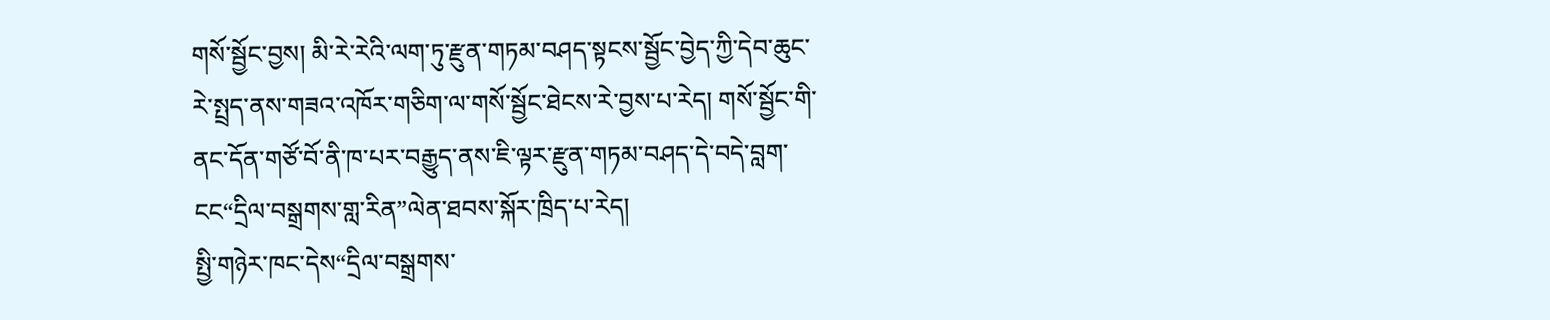གསོ་སྦྱོང་བྱས། མི་རེ་རེའི་ལག་ཏུ་རྫུན་གཏམ་བཤད་སྟངས་སྦྱོང་བྱེད་ཀྱི་དེབ་ཆུང་རེ་སྤྲད་ནས་གཟའ་འཁོར་གཅིག་ལ་གསོ་སྦྱོང་ཐེངས་རེ་བྱས་པ་རེད། གསོ་སྦྱོང་གི་ནང་དོན་གཙོ་བོ་ནི་ཁ་པར་བརྒྱུད་ནས་ཇི་ལྟར་རྫུན་གཏམ་བཤད་དེ་བདེ་བླག་ངང“དྲིལ་བསྒྲགས་གླ་རིན”ལེན་ཐབས་སྐོར་ཁྲིད་པ་རེད།
སྤྱི་གཉེར་ཁང་དེས“དྲིལ་བསྒྲགས་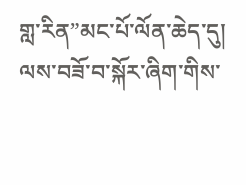གླ་རིན”མང་པོ་ལོན་ཆེད་དུ། ལས་བཟོ་བ་སྐོར་ཞིག་གིས་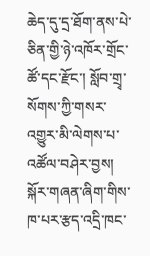ཆེད་དུ་དྲ་ཐོག་ནས་པེ་ཅིན་གྱི་ཉེ་འཁོར་གྲོང་ཚོ་དང་རྫོང་། སློབ་གྲྭ་སོགས་ཀྱི་གསར་འགྱུར་མི་ལེགས་པ་འཚོལ་བཤེར་བྱས། སྐོར་གཞན་ཞིག་གིས་ཁ་པར་རྩད་འདྲི་ཁང་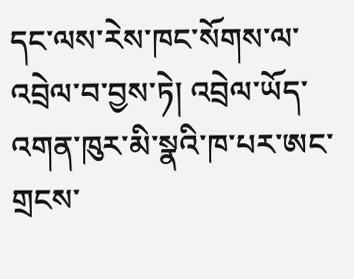དང་ལས་རེས་ཁང་སོགས་ལ་འབྲེལ་བ་བྱས་ཏེ། འབྲེལ་ཡོད་འགན་ཁུར་མི་སྣའི་ཁ་པར་ཨང་གྲངས་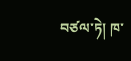བཙལ་ཏེ། ཁ་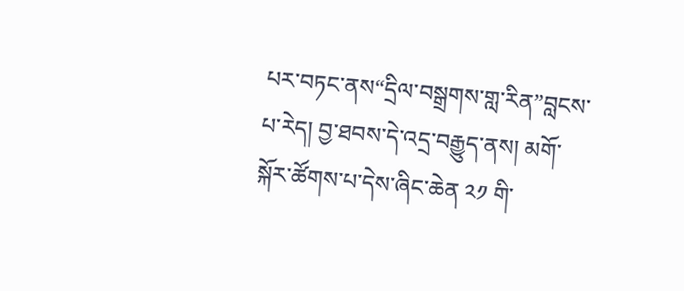པར་བཏང་ནས“དྲིལ་བསྒྲགས་གླ་རིན”བླངས་པ་རེད། བྱ་ཐབས་དེ་འདྲ་བརྒྱུད་ནས། མགོ་སྐོར་ཚོགས་པ་དེས་ཞིང་ཆེན ༢༡ གི་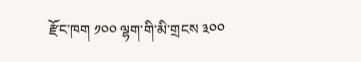རྫོང་ཁག ༡༠༠ ལྷག་གི་མི་གྲངས ༣༠༠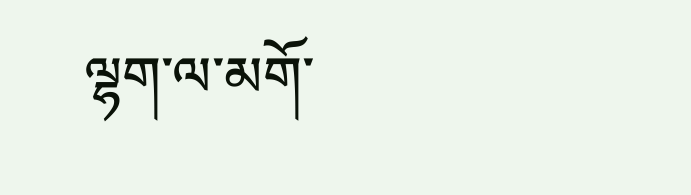ལྷག་ལ་མགོ་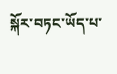སྐོར་བཏང་ཡོད་པ་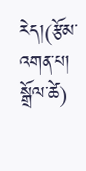རེད།(རྩོམ་འགན་པ། སྒྲོལ་ཚེ)